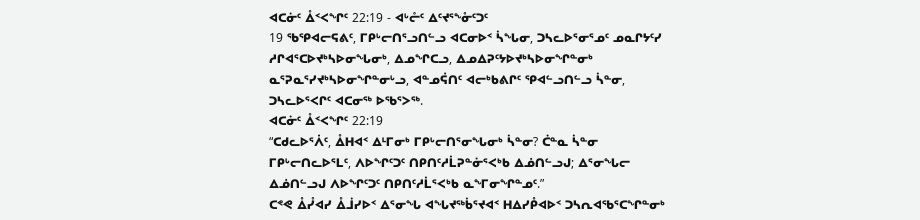ᐊᑕᓃᑦ ᐂᑉᐸᖏᑦ 22:19 - ᐊᒡᓔᑦ ᐃᑦᔪᕐᖕᓁᑦᑐᑦ
19 ᖃᕿᐊᓕᕋᕕᑦ, ᒥᑭᒡᓕᑎᕐᓗᑎᓪᓗ ᐊᑕᓂᐅᑉ ᓵᖓᓂ, ᑐᓴᓚᐅᕐᓂᕐᓄᑦ ᓄᓇᒋᔭᑦᓯ ᓱᒋᐊᕐᑕᐅᔪᒃᓴᐅᓂᖓᓂᒃ, ᐃᓄᖏᑕᓗ, ᐃᓄᐃᕈᑦᔭᐅᔪᒃᓴᐅᓂᖏᓐᓂᒃ ᓇᕐᕈᓇᕐᓯᔪᒃᓴᐅᓂᖏᓐᓂᒡᓗ, ᐊᓐᓄᕌᑎᑦ ᐊᓕᒃᑲᕕᒋᑦ ᕿᐊᓪᓗᑎᓪᓗ ᓵᓐᓂ, ᑐᓴᓚᐅᕐᐸᒋᑦ ᐊᑕᓂᖅ ᐅᖃᕐᐳᖅ.
ᐊᑕᓃᑦ ᐂᑉᐸᖏᑦ 22:19
“ᑕᑯᓚᐅᕐᐲᑦ, ᐂᕼᐊᑉ ᐃᒻᒥᓂᒃ ᒥᑭᒡᓕᑎᕐᓂᖓᓂᒃ ᓵᓐᓂ? ᑖᓐᓇ ᓵᓐᓂ ᒥᑭᒡᓕᑎᓚᐅᕐᒪᑦ, ᐱᐅᖏᑦᑐᑦ ᑎᑭᑎᑦᓱᒫᕈᓐᓃᕐᐸᒃᑲ ᐃᓅᑎᓪᓗᒍ; ᐃᕐᓂᖓᓕ ᐃᓅᑎᓪᓗᒍ ᐱᐅᖏᑦᑐᑦ ᑎᑭᑎᑦᓱᒫᕐᐸᒃᑲ ᓇᖕᒥᓂᖏᓐᓄᑦ.”
ᑕᕝᕙ ᐂᓮᐊᓯ ᐂᒨᓯᐅᑉ ᐃᕐᓂᖓ ᐊᖓᔪᖅᑳᕐᔪᐊᑉ ᕼᐃᓯᑬᐊᐅᑉ ᑐᓴᕆᐊᖃᕐᑕᖏᓐᓂᒃ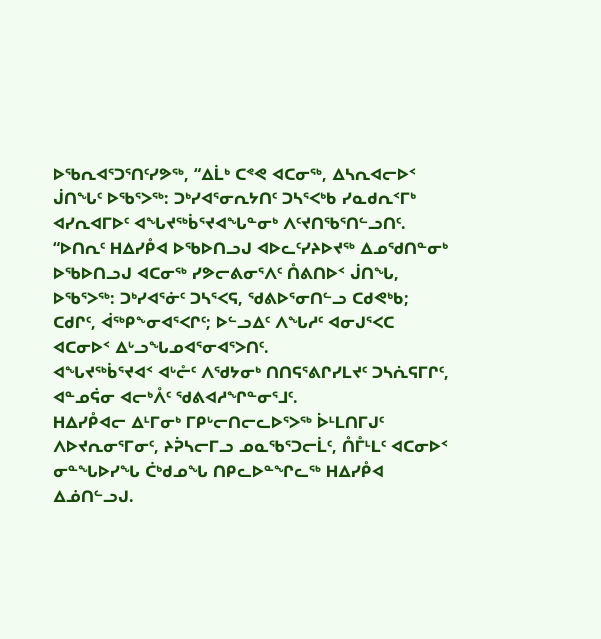ᐅᖃᕆᐊᕐᑐᕐᑎᑦᓯᕗᖅ, “ᐃᒫᒃ ᑕᕝᕙ ᐊᑕᓂᖅ, ᐃᓴᕆᐊᓕᐅᑉ ᒎᑎᖓᑦ ᐅᖃᕐᐳᖅ: ᑐᒃᓯᐊᕐᓂᕆᔭᑎᑦ ᑐᓴᕐᐸᒃᑲ ᓯᓇᑯᕆᑉᒥᒃ ᐊᓯᕆᐊᒥᐅᑦ ᐊᖓᔪᖅᑳᕐᔪᐊᖓᓐᓂᒃ ᐱᑦᔪᑎᖃᕐᑎᓪᓗᑎᑦ.
“ᐅᑎᕆᑦ ᕼᐃᓯᑬᐊ ᐅᖃᐅᑎᓗᒍ ᐊᐅᓚᑦᓯᔨᐅᔪᖅ ᐃᓄᖁᑎᓐᓂᒃ ᐅᖃᐅᑎᓗᒍ ᐊᑕᓂᖅ ᓯᕗᓕᕕᓂᕐᐱᑦ ᑍᕕᑎᐅᑉ ᒎᑎᖓ, ᐅᖃᕐᐳᖅ: ᑐᒃᓯᐊᕐᓃᑦ ᑐᓴᕐᐸᕋ, ᖁᕕᐅᕐᓂᑎᓪᓗ ᑕᑯᕙᒃᑲ; ᑕᑯᒋᑦ, ᐋᖅᑭᖕᓂᐊᕐᐸᒋᑦ; ᐅᓪᓗᐃᑦ ᐱᖓᓱᑦ ᐊᓂᒍᕐᐸᑕ ᐊᑕᓂᐅᑉ ᐃᒡᓗᖓᓄᐊᕐᓂᐊᕐᐳᑎᑦ.
ᐊᖓᔪᖅᑳᕐᔪᐊᑉ ᐊᒡᓔᑦ ᐱᖁᔭᓂᒃ ᑎᑎᕋᕐᕕᒋᓯᒪᔪᑦ ᑐᓴᕇᕋᒥᒋᑦ, ᐊᓐᓄᕌᓂ ᐊᓕᒃᐰᑦ ᖁᕕᐊᓱᖏᓐᓂᕐᒧᑦ.
ᕼᐃᓯᑬᐊᓕ ᐃᒻᒥᓂᒃ ᒥᑭᒡᓕᑎᓕᓚᐅᕐᐳᖅ ᐆᒻᒪᑎᒥᒍᑦ ᐱᐅᔪᕆᓂᕐᒥᓂᑦ, ᔨᕉᓴᓕᒥᓗ ᓄᓇᖃᕐᑐᓕᒫᑦ, ᑍᒤᒻᒪᑦ ᐊᑕᓂᐅᑉ ᓂᓐᖓᐅᓯᖓ ᑖᒃᑯᓄᖓ ᑎᑭᓚᐅᓐᖏᓚᖅ ᕼᐃᓯᑬᐊ ᐃᓅᑎᓪᓗᒍ.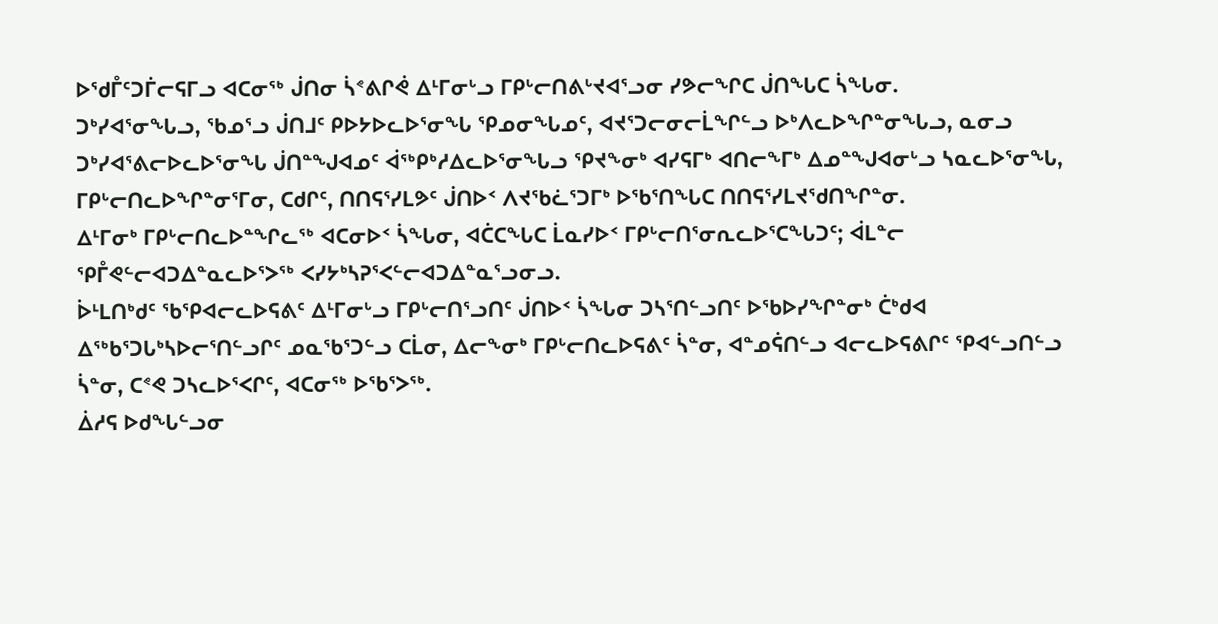ᐅᖁᒤᑦᑐᒦᓕᕋᒥᓗ ᐊᑕᓂᖅ ᒎᑎᓂ ᓵᕝᕕᒋᕚ ᐃᒻᒥᓂᒡᓗ ᒥᑭᒡᓕᑎᕕᒡᔪᐊᕐᓗᓂ ᓯᕗᓕᖏᑕ ᒎᑎᖓᑕ ᓵᖓᓂ.
ᑐᒃᓯᐊᕐᓂᖓᓗ, ᖃᓄᕐᓗ ᒎᑎᒧᑦ ᑭᐅᔭᐅᓚᐅᕐᓂᖓ ᕿᓄᓂᖓᓄᑦ, ᐊᔪᕐᑐᓕᓂᓕᒫᖏᓪᓗ ᐅᒃᐱᓚᐅᖏᓐᓂᖓᓗ, ᓇᓂᓗ ᑐᒃᓯᐊᕐᕕᓕᐅᓚᐅᕐᓂᖓ ᒎᑎᓐᖑᐊᓄᑦ ᐋᖅᑭᒃᓱᐃᓚᐅᕐᓂᖓᓗ ᕿᔪᖕᓂᒃ ᐊᓯᕋᒥᒃ ᐊᑎᓕᖕᒥᒃ ᐃᓄᓐᖑᐊᓂᒡᓗ ᓴᓇᓚᐅᕐᓂᖓ, ᒥᑭᒡᓕᑎᓚᐅᖏᓐᓂᕐᒥᓂ, ᑕᑯᒋᑦ, ᑎᑎᕋᕐᓯᒪᕗᑦ ᒎᑎᐅᑉ ᐱᔪᖃᓛᕐᑐᒥᒃ ᐅᖃᕐᑎᖓᑕ ᑎᑎᕋᕐᓯᒪᔪᖁᑎᖏᓐᓂ.
ᐃᒻᒥᓂᒃ ᒥᑭᒡᓕᑎᓚᐅᓐᖏᓚᖅ ᐊᑕᓂᐅᑉ ᓵᖓᓂ, ᐊᑖᑕᖓᑕ ᒫᓇᓯᐅᑉ ᒥᑭᒡᓕᑎᕐᓂᕆᓚᐅᕐᑕᖓᑐᑦ; ᐋᒪᓐᓕ ᕿᒤᕙᓪᓕᐊᑐᐃᓐᓇᓚᐅᕐᐳᖅ ᐸᓯᔭᒃᓴᕈᕐᐸᓪᓕᐊᑐᐃᓐᓇᕐᓗᓂᓗ.
ᐆᒻᒪᑎᒃᑯᑦ ᖃᕿᐊᓕᓚᐅᕋᕕᑦ ᐃᒻᒥᓂᒡᓗ ᒥᑭᒡᓕᑎᕐᓗᑎᑦ ᒎᑎᐅᑉ ᓵᖓᓂ ᑐᓴᕐᑎᓪᓗᑎᑦ ᐅᖃᐅᓯᖏᓐᓂᒃ ᑖᒃᑯᐊ ᐃᖅᑲᕐᑐᒐᒃᓴᐅᓕᕐᑎᓪᓗᒋᑦ ᓄᓇᖃᕐᑐᓪᓗ ᑕᒫᓂ, ᐃᓕᖕᓂᒃ ᒥᑭᒡᓕᑎᓚᐅᕋᕕᑦ ᓵᓐᓂ, ᐊᓐᓄᕌᑎᓪᓗ ᐊᓕᓚᐅᕋᕕᒋᑦ ᕿᐊᓪᓗᑎᓪᓗ ᓵᓐᓂ, ᑕᕝᕙ ᑐᓴᓚᐅᕐᐸᒋᑦ, ᐊᑕᓂᖅ ᐅᖃᕐᐳᖅ.
ᐄᓱᕋ ᐅᑯᖓᓪᓗᓂ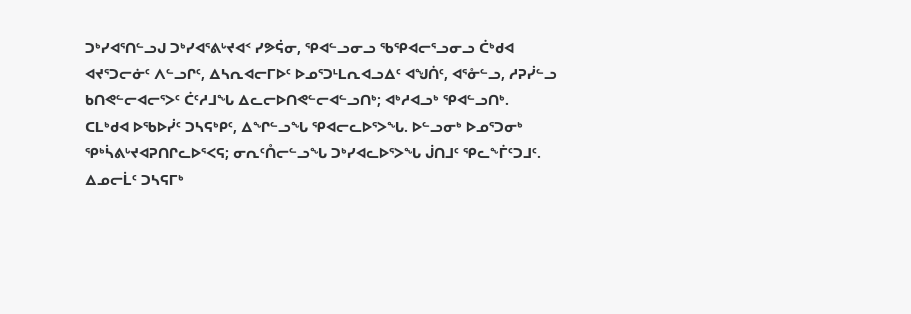ᑐᒃᓯᐊᕐᑎᓪᓗᒍ ᑐᒃᓯᐊᕐᕕᒡᔪᐊᑉ ᓯᕗᕌᓂ, ᕿᐊᓪᓗᓂᓗ ᖃᕿᐊᓕᕐᓗᓂᓗ ᑖᒃᑯᐊ ᐊᔪᕐᑐᓕᓃᑦ ᐱᓪᓗᒋᑦ, ᐃᓴᕆᐊᓕᒥᐅᑦ ᐅᓄᕐᑐᒻᒪᕆᐊᓗᐃᑦ ᐊᖑᑏᑦ, ᐊᕐᓁᓪᓗ, ᓱᕈᓰᓪᓗ ᑲᑎᕙᓪᓕᐊᓕᕐᐳᑦ ᑖᑦᓱᒧᖓ ᐃᓚᓕᐅᑎᕙᓪᓕᐊᓪᓗᑎᒃ; ᐊᒃᓱᐊᓗᒃ ᕿᐊᓪᓗᑎᒃ.
ᑕᒪᒃᑯᐊ ᐅᖃᐅᓰᑦ ᑐᓴᕋᒃᑭᑦ, ᐃᖏᓪᓗᖓ ᕿᐊᓕᓚᐅᕐᐳᖓ. ᐅᓪᓗᓂᒃ ᐅᓄᕐᑐᓂᒃ ᕿᒃᓵᕕᒡᔪᐊᕈᑎᒋᓚᐅᕐᐸᕋ; ᓂᕆᑦᑍᓕᓪᓗᖓ ᑐᒃᓯᐊᓚᐅᕐᐳᖓ ᒎᑎᒧᑦ ᕿᓚᖕᒦᑦᑐᒧᑦ.
ᐃᓄᓕᒫᑦ ᑐᓴᕋᒥᒃ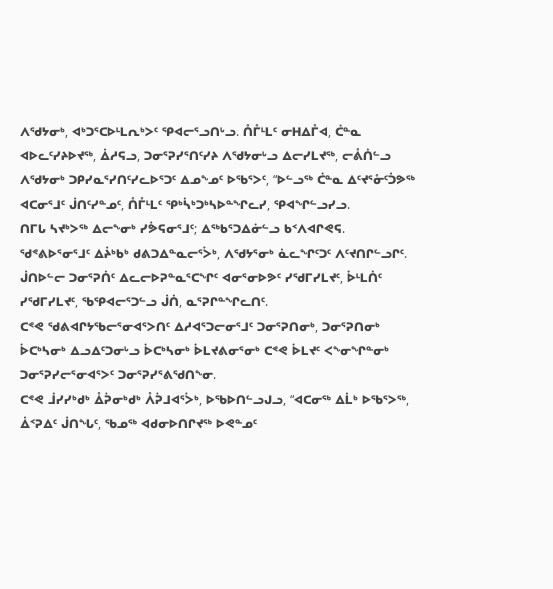ᐱᖁᔭᓂᒃ, ᐊᒃᑐᕐᑕᐅᒻᒪᕆᒃᐳᑦ ᕿᐊᓕᕐᓗᑎᒡᓗ. ᑍᒤᒻᒪᑦ ᓂᕼᐃᒤᐊ, ᑖᓐᓇ ᐊᐅᓚᑦᓯᔨᐅᔪᖅ, ᐄᓱᕋᓗ, ᑐᓂᕐᕈᓯᕐᑎᑦᓯᔨ ᐱᖁᔭᓂᒡᓗ ᐃᓕᓯᒪᔪᖅ, ᓕᕔᑏᓪᓗ ᐱᖁᔭᓂᒃ ᑐᑭᓯᓇᕐᓯᑎᑦᓯᓚᐅᕐᑐᑦ ᐃᓄᖕᓄᑦ ᐅᖃᕐᐳᑦ, “ᐅᓪᓗᖅ ᑖᓐᓇ ᐃᑦᔪᕐᓁᑦᑑᕗᖅ ᐊᑕᓂᕐᒧᑦ ᒎᑎᑦᓯᓐᓄᑦ, ᑍᒤᒻᒪᑦ ᕿᒃᓵᒃᑐᒃᓴᐅᓐᖏᓚᓯ, ᕿᐊᖏᓪᓗᓯᓗ.
ᑎᒥᒐ ᓴᔪᒃᐳᖅ ᐃᓕᖕᓂᒃ ᓯᕘᕋᓂᕐᒧᑦ; ᐃᖅᑲᕐᑐᐃᓃᓪᓗ ᑲᑉᐱᐊᒋᕙᕋ.
ᖁᕝᕕᐅᕐᓂᕐᒧᑦ ᐃᔩᒃᑲᒃ ᑯᕕᑐᐃᓐᓇᓕᕐᐴᒃ, ᐱᖁᔭᕐᓂᒃ ᓈᓚᖏᑦᑐᑦ ᐱᑦᔪᑎᒋᓪᓗᒋᑦ.
ᒎᑎᐅᓪᓕ ᑐᓂᕐᕈᑏᑦ ᐃᓚᓕᐅᕈᓐᓇᕐᑕᖏᑦ ᐊᓂᕐᓂᐅᕗᑦ ᓯᖁᒥᓯᒪᔪᑦ, ᐆᒻᒪᑏᑦ ᓯᖁᒥᓯᒪᔪᑦ, ᖃᕿᐊᓕᕐᑐᓪᓗ ᒎᑏ, ᓇᕐᕈᒋᓐᖏᓚᑎᑦ.
ᑕᕝᕙ ᖁᕕᐊᒋᔭᖃᓕᕐᓂᐊᕐᐳᑎᑦ ᐃᓱᐊᕐᑐᓕᓂᕐᒧᑦ ᑐᓂᕐᕈᑎᓂᒃ, ᑐᓂᕐᕈᑎᓂᒃ ᐆᑕᒃᓴᓂᒃ ᐃᓗᐃᑦᑐᓂᒡᓗ ᐆᑕᒃᓴᓂᒃ ᐆᒪᔪᕕᓂᕐᓂᒃ ᑕᕝᕙ ᐆᒪᔪᑦ ᐸᖕᓂᖏᓐᓂᒃ ᑐᓂᕐᕈᓯᓕᕐᓂᐊᕐᐳᑦ ᑐᓂᕐᕈᓯᕐᕕᖁᑎᖕᓂ.
ᑕᕝᕙ ᒨᓯᓯᒃᑯᒃ ᐂᕉᓂᒃᑯᒃ ᐰᕉᒧᐊᕐᐴᒃ, ᐅᖃᐅᑎᓪᓗᒍᓗ, “ᐊᑕᓂᖅ ᐃᒫᒃ ᐅᖃᕐᐳᖅ, ᐄᑉᕈᐃᑦ ᒎᑎᖓᑦ, ᖃᓄᖅ ᐊᑯᓂᐅᑎᒋᔪᖅ ᐅᕙᓐᓄᑦ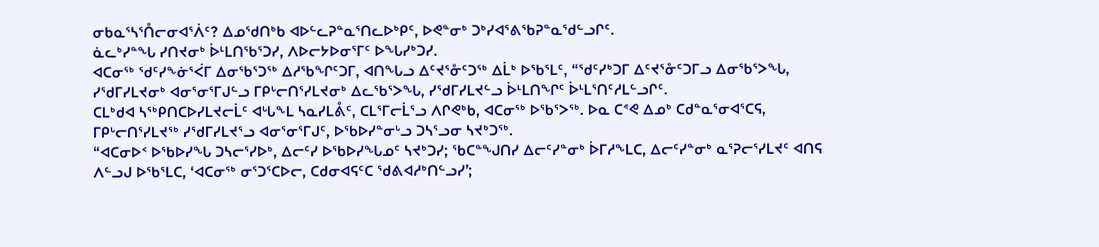ᓂᑲᓇᕐᓴᕐᑍᓕᓂᐊᕐᐲᑦ? ᐃᓄᖁᑎᒃᑲ ᐊᐅᓪᓚᕈᓐᓇᕐᑎᓚᐅᒃᑭᑦ, ᐅᕙᓐᓂᒃ ᑐᒃᓯᐊᕐᕕᖃᕈᓐᓇᖁᓪᓗᒋᑦ.
ᓈᓚᒃᓯᓐᖓ ᓯᑎᔪᓂᒃ ᐆᒻᒪᑎᖃᕐᑐᓯ, ᐱᐅᓕᔭᐅᓂᕐᒥᑦ ᐅᖓᓯᒃᑐᓯ.
ᐊᑕᓂᖅ ᖁᑦᓯᖕᓃᕐᐹᒥ ᐃᓂᖃᕐᑐᖅ ᐃᓱᖃᖏᑦᑐᒥ, ᐊᑎᖓᓗ ᐃᑦᔪᕐᓁᑦᑐᖅ ᐃᒫᒃ ᐅᖃᕐᒪᑦ, “ᖁᑦᓯᒃᑐᒥ ᐃᑦᔪᕐᓁᑦᑐᒥᓗ ᐃᓂᖃᕐᐳᖓ, ᓯᖁᒥᓯᒪᔪᓂᒃ ᐊᓂᕐᓂᕐᒥᒍᓪᓗ ᒥᑭᒡᓕᑎᕐᓯᒪᔪᓂᒃ ᐃᓚᖃᕐᐳᖓ, ᓯᖁᒥᓯᒪᔪᓪᓗ ᐆᒻᒪᑎᖏᑦ ᐆᒻᒪᕐᑎᑦᓱᒪᓪᓗᒋᑦ.
ᑕᒪᒃᑯᐊ ᓴᖅᑭᑎᑕᐅᓯᒪᔪᓕᒫᑦ ᐊᒡᒐᖕᒪ ᓴᓇᓯᒪᕔᑦ, ᑕᒪᕐᒥᓕᒫᕐᓗ ᐱᒋᕙᒃᑲ, ᐊᑕᓂᖅ ᐅᖃᕐᐳᖅ. ᐅᓇ ᑕᕝᕙ ᐃᓄᒃ ᑕᑯᓐᓇᕐᓂᐊᕐᑕᕋ, ᒥᑭᒡᓕᑎᕐᓯᒪᔪᖅ ᓯᖁᒥᓯᒪᔪᕐᓗ ᐊᓂᕐᓂᕐᒥᒍᑦ, ᐅᖃᐅᓯᓐᓂᒡᓗ ᑐᓴᕐᓗᓂ ᓴᔪᒃᑐᖅ.
“ᐊᑕᓂᐅᑉ ᐅᖃᐅᓯᖓ ᑐᓴᓕᕐᓯᐅᒃ, ᐃᓕᑦᓯ ᐅᖃᐅᓯᖓᓄᑦ ᓴᔪᒃᑐᓯ; ᖃᑕᓐᖑᑎᓯ ᐃᓕᑦᓯᓐᓂᒃ ᐆᒥᓱᖕᒪᑕ, ᐃᓕᑦᓯᓐᓂᒃ ᓇᕐᕈᓕᕐᓯᒪᔪᑦ ᐊᑎᕋ ᐱᓪᓗᒍ ᐅᖃᕐᒪᑕ, ‘ᐊᑕᓂᖅ ᓂᕐᑐᕐᑕᐅᓕ, ᑕᑯᓂᐊᕋᑦᑕ ᖁᕕᐊᓱᒃᑎᓪᓗᓯ’;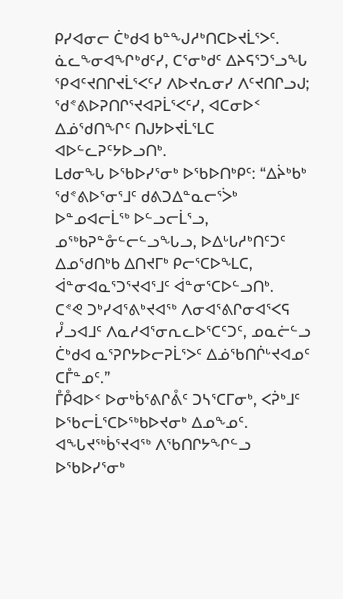ᑭᓯᐊᓂᓕ ᑖᒃᑯᐊ ᑲᓐᖑᓱᒃᑎᑕᐅᔪᒫᕐᐳᑦ.
ᓈᓚᖕᓂᐊᖏᒃᑯᑦᓯ, ᑕᕐᓂᒃᑯᑦ ᐃᔨᕋᕐᑐᕐᓗᖓ ᕿᐊᑦᔪᑎᒋᔪᒫᕐᐸᑦᓯ ᐱᐅᔪᕆᓂᓯ ᐱᑦᔪᑎᒋᓗᒍ; ᖁᕝᕕᐅᕈᑎᒋᕐᔪᐊᕈᒫᕐᐸᑦᓯ, ᐊᑕᓂᐅᑉ ᐃᓅᖁᑎᖏᑦ ᑎᒍᔭᐅᔪᒫᕐᒪᑕ ᐊᐅᓪᓚᕈᑦᔭᐅᓗᑎᒃ.
ᒪᑯᓂᖓ ᐅᖃᐅᓯᕐᓂᒃ ᐅᖃᐅᑎᒃᑭᑦ: “ᐃᔩᒃᑲᒃ ᖁᕝᕕᐅᕐᓂᕐᒧᑦ ᑯᕕᑐᐃᓐᓇᓕᕐᐴᒃ ᐅᓐᓄᐊᓕᒫᖅ ᐅᓪᓗᓕᒫᕐᓗ, ᓄᖅᑲᕈᓐᓁᓪᓕᓪᓗᖓᓗ, ᐅᐃᒡᒐᓱᒃᑎᑦᑐᑦ ᐃᓄᖁᑎᒃᑲ ᐃᑎᔪᒥᒃ ᑭᓕᕐᑕᐅᖕᒪᑕ, ᐋᓐᓂᐊᓇᕐᑐᕐᔪᐊᕐᒧᑦ ᐋᓐᓂᕐᑕᐅᓪᓗᑎᒃ.
ᑕᕝᕙ ᑐᒃᓯᐊᕐᕕᒃᔪᐊᖅ ᐱᓂᐊᕐᕕᒋᓂᐊᕐᐸᕋ ᓮᓗᐊᒧᑦ ᐱᓇᓱᐊᕐᓂᕆᓚᐅᕐᑕᑦᑐᑦ, ᓄᓇᓖᓪᓗ ᑖᒃᑯᐊ ᓇᕐᕈᒋᔭᐅᓕᕈᒫᕐᐳᑦ ᐃᓅᖃᑎᒌᒡᔪᐊᓄᑦ ᑕᒤᓐᓄᑦ.”
ᒤᑬᐊᐅᑉ ᐅᓂᒃᑳᕐᕕᒋᕔᑦ ᑐᓴᕐᑕᒥᓂᒃ, ᐸᕉᒃᒧᑦ ᐅᖃᓕᒫᕐᑕᐅᖅᑲᐅᔪᓂᒃ ᐃᓄᖕᓄᑦ.
ᐊᖓᔪᖅᑳᕐᔪᐊᖅ ᐱᖃᑎᒋᔭᖏᓪᓗ ᐅᖃᐅᓯᕐᓂᒃ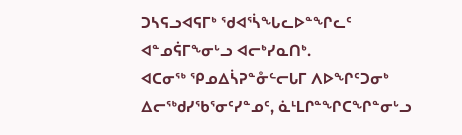ᑐᓴᕋᓗᐊᕋᒥᒃ ᖁᐊᕐᓵᖓᓚᐅᓐᖏᓚᑦ ᐊᓐᓄᕌᒥᖕᓂᒡᓗ ᐊᓕᒃᓯᓇᑎᒃ.
ᐊᑕᓂᖅ ᕿᓄᐃᓵᕈᓐᓁᓪᓕᒐᒥ ᐱᐅᖏᑦᑐᓂᒃ ᐃᓕᖅᑯᓯᖃᕐᓂᑦᓯᓐᓄᑦ, ᓈᒻᒪᒋᓐᖏᑕᖏᓐᓂᒡᓗ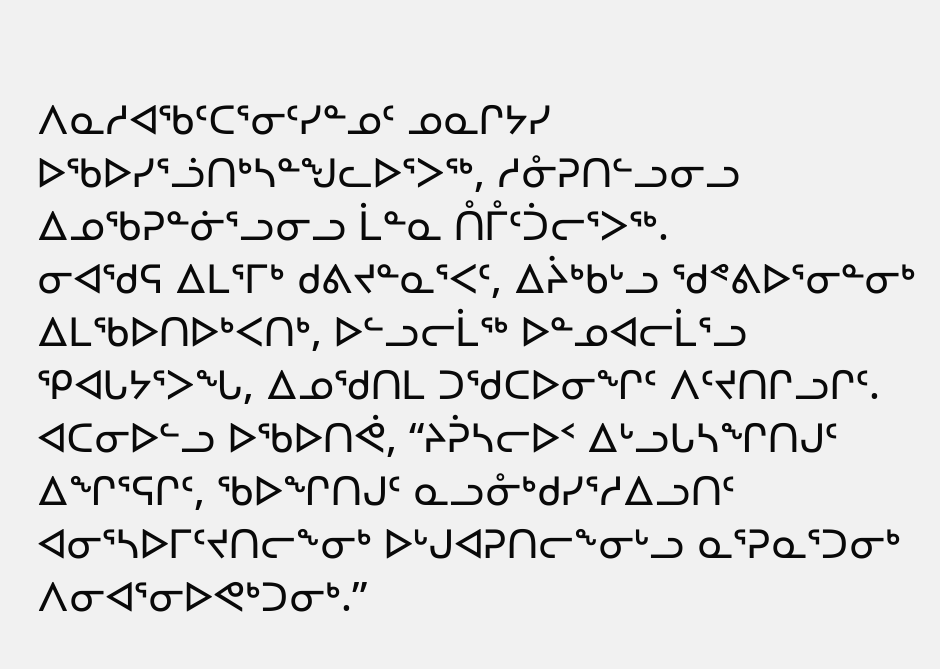ᐱᓇᓱᐊᖃᑦᑕᕐᓂᑦᓯᓐᓄᑦ ᓄᓇᒋᔭᓯ ᐅᖃᐅᓯᕐᓘᑎᒃᓴᓐᖑᓚᐅᕐᐳᖅ, ᓱᓁᕈᑎᓪᓗᓂᓗ ᐃᓄᖃᕈᓐᓃᕐᓗᓂᓗ ᒫᓐᓇ ᑍᒤᑦᑑᓕᕐᐳᖅ.
ᓂᐊᖁᕋ ᐃᒪᕐᒥᒃ ᑯᕕᔪᓐᓇᕐᐸᑦ, ᐃᔩᒃᑲᒡᓗ ᖁᕝᕕᐅᕐᓂᓐᓂᒃ ᐃᒪᖃᐅᑎᐅᒃᐸᑎᒃ, ᐅᓪᓗᓕᒫᖅ ᐅᓐᓄᐊᓕᒫᕐᓗ ᕿᐊᒐᔭᕐᐳᖓ, ᐃᓄᖁᑎᒪ ᑐᖁᑕᐅᓂᖏᑦ ᐱᑦᔪᑎᒋᓗᒋᑦ.
ᐊᑕᓂᐅᓪᓗ ᐅᖃᐅᑎᕚ, “ᔨᕉᓴᓕᐅᑉ ᐃᒡᓗᒐᓴᖏᑎᒍᑦ ᐃᖏᕐᕋᒋᑦ, ᖃᐅᖏᑎᒍᑦ ᓇᓗᓁᒃᑯᓯᕐᓱᐃᓗᑎᑦ ᐊᓂᕐᓴᐅᒥᑦᔪᑎᓕᖕᓂᒃ ᐅᒡᒍᐊᕈᑎᓕᖕᓂᒡᓗ ᓇᕐᕈᓇᕐᑐᓂᒃ ᐱᓂᐊᕐᓂᐅᕙᒃᑐᓂᒃ.”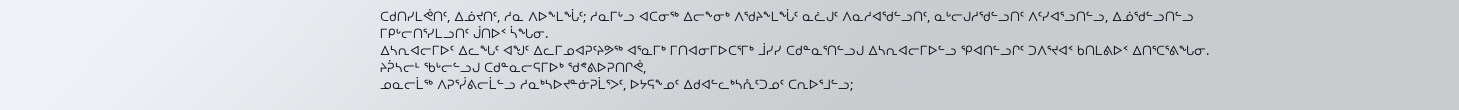ᑕᑯᑎᓯᒪᕚᑎᑦ, ᐃᓅᔪᑎᑦ, ᓱᓇ ᐱᐅᖕᒪᖔᑦ; ᓱᓇᒥᒡᓗ ᐊᑕᓂᖅ ᐃᓕᖕᓂᒃ ᐱᖁᔨᖕᒪᖔᑦ ᓇᓛᒍᑦ ᐱᓇᓱᐊᖁᓪᓗᑎᑦ, ᓇᒡᓕᒍᓱᖁᓪᓗᑎᑦ ᐱᑦᓯᐊᕐᓗᑎᓪᓗ, ᐃᓅᖁᓪᓗᑎᓪᓗ ᒥᑭᒡᓕᑎᕐᓯᒪᓗᑎᑦ ᒎᑎᐅᑉ ᓵᖓᓂ.
ᐃᓴᕆᐊᓕᒥᐅᑦ ᐃᓚᖓᑦ ᐊᖑᑦ ᐃᓚᒥᓄᐊᕈᑦᔨᕗᖅ ᐊᕐᓇᒥᒃ ᒥᑎᐊᓂᒥᐅᑕᕐᒥᒃ ᒨᓯᓯ ᑕᑯᓐᓇᕐᑎᓪᓗᒍ ᐃᓴᕆᐊᓕᒥᐅᓪᓗ ᕿᐊᑎᓪᓗᒋᑦ ᑐᐱᕐᔪᐊᑉ ᑲᑎᒪᕕᐅᑉ ᐃᑎᕐᑕᕐᕕᖓᓂ.
ᔨᕉᓴᓕᒻ ᖃᒡᓕᓪᓗᒍ ᑕᑯᓐᓇᓕᕋᒥᐅᒃ ᖁᕝᕕᐅᕈᑎᒋᕚ,
ᓄᓇᓕᒫᖅ ᐱᕈᕐᓰᕕᓕᒫᓪᓗ ᓱᓇᒃᓴᐅᔪᓐᓃᕈᒫᕐᐳᑦ, ᐅᔭᕋᖕᓄᑦ ᐃᑯᐊᓪᓚᒃᓴᕅᑦᑐᓄᑦ ᑕᕆᐅᕐᒧᓪᓗ;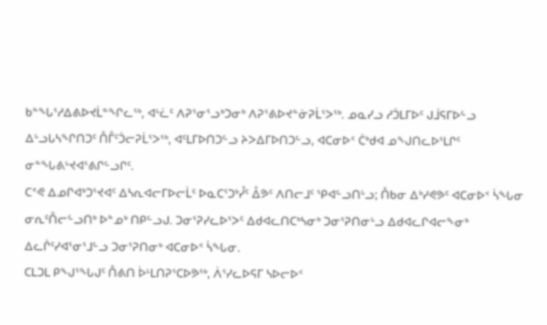ᑲᓐᖓᕐᓱᐃᕕᐅᔪᒫᓐᖏᓚᖅ, ᐊᒡᓛᑦ ᐱᕈᕐᓂᕐᓗᒃᑐᓂᒃ ᐱᕈᕐᕕᐅᔪᓐᓃᕈᒫᕐᐳᖅ. ᓄᓇᓯᓗ ᓱᑑᒪᒥᐅᑦ ᒍᒨᕋᒥᐅᓪᓗ ᐃᒡᓗᒐᓴᖏᑎᑐᑦ ᑍᒤᑦᑑᓕᕈᒫᕐᐳᖅ, ᐊᑦᒪᒥᐅᑎᑐᓪᓗ ᔨᐳᐃᒥᐅᑎᑐᓪᓗ, ᐊᑕᓂᐅᑉ ᑖᒃᑯᐊ ᓄᖑᑎᓚᐅᕐᒪᒋᑦ ᓂᓐᖓᕕᒡᔪᐊᕐᕕᒋᓪᓗᒋᑦ.
ᑕᕝᕙ ᐃᓄᒋᐊᒃᑐᕐᔪᐊᑦ ᐃᓴᕆᐊᓕᒥᐅᓕᒫᑦ ᐅᓇᑕᕐᑐᒃᓮᑦ ᐂᕗᑦ ᐱᑎᓕᒧᑦ ᕿᐊᓪᓗᑎᒡᓗ; ᑍᑲᓂ ᐃᒃᓯᕙᕗᑦ ᐊᑕᓂᐅᑉ ᓵᖓᓂ ᓂᕆᑦᑍᓕᓪᓗᑎᒃ ᐅᓐᓄᒃ ᑎᑭᓪᓗᒍ. ᑐᓂᕐᕈᓯᓚᐅᕐᐳᑦ ᐃᑯᐊᓚᑎᑕᒃᓴᓂᒃ ᑐᓂᕐᕈᑎᓂᒡᓗ ᐃᑯᐊᓚᒋᐊᓕᖕᓂᒃ ᐃᓚᒌᑦᓯᐊᕐᓂᕐᒧᓪᓗ ᑐᓂᕐᕈᑎᓂᒃ ᐊᑕᓂᐅᑉ ᓵᖓᓂ.
ᑕᒪᑐᒪ ᑭᖑᕐᖓᒍᑦ ᑍᕕᑎ ᐆᒻᒪᑎᕈᕐᑕᐅᕗᖅ, ᐲᕐᓯᓚᐅᕋᒥ ᓴᐅᓕᐅᑉ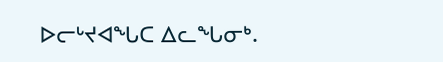ᐅᓕᒡᔪᐊᖓᑕ ᐃᓚᖓᓂᒃ.